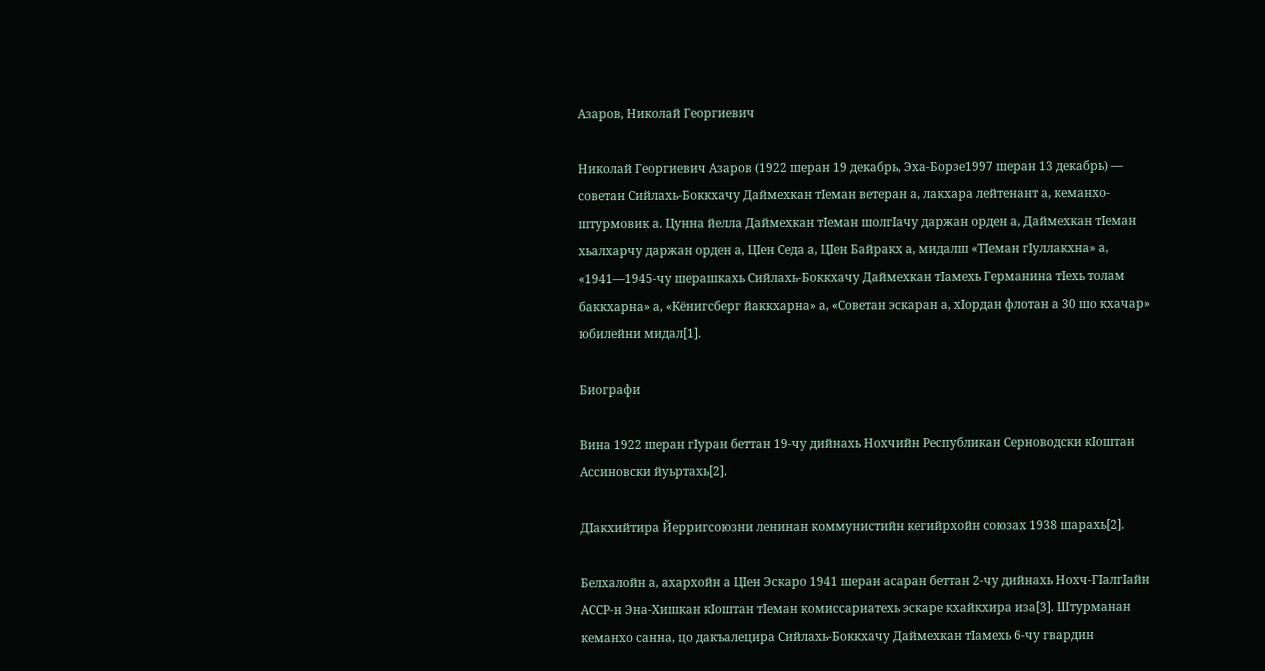Азаров, Николай Георгиевич

Николай Георгиевич Азаров (1922 шеран 19 декабрь, Эха-Борзе1997 шеран 13 декабрь) — советан Сийлахь-Боккхачу Даймехкан тӀеман ветеран а, лакхара лейтенант а, кеманхо-штурмовик а. Цунна йелла Даймехкан тӀеман шолгӀачу даржан орден а, Даймехкан тӀеман хьалхарчу даржан орден а, ЦӀен Седа а, ЦӀен Байракх а, мидалш «ТӀеман гӀуллакхна» а, «1941—1945-чу шерашкахь Сийлахь-Боккхачу Даймехкан тӀамехь Германина тӀехь толам баккхарна» а, «Кёнигсберг йаккхарна» а, «Советан эскаран а, хӀордан флотан а 30 шо кхачар» юбилейни мидал[1].

Биографи

Вина 1922 шеран гӀуран беттан 19-чу дийнахь Нохчийн Республикан Серноводски кӀоштан Ассиновски йуьртахь[2].

ДӀакхийтира Йерригсоюзни ленинан коммунистийн кегийрхойн союзах 1938 шарахь[2].

Белхалойн а, ахархойн а ЦӀен Эскаро 1941 шеран асаран беттан 2-чу дийнахь Нохч-ГӀалгӀайн АССР-н Эна-Хишкан кӀоштан тӀеман комиссариатехь эскаре кхайкхира иза[3]. Штурманан кеманхо санна, цо дакъалецира Сийлахь-Боккхачу Даймехкан тӀамехь 6-чу гвардин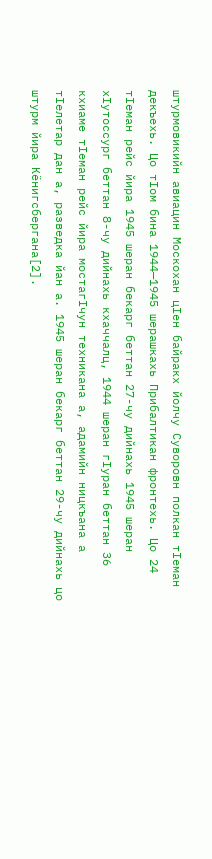штурмовикийн авиацин Москохан цӀен байракх йолчу Суворовн полкан тӀеман декъехь. Цо тӀом бина 1944—1945 шерашкахь Прибалтикан фронтехь. Цо 24 тӀеман рейс йира 1945 шеран бекарг беттан 27-чу дийнахь 1945 шеран хӀутоссург беттан 8-чу дийнахь кхаччалц, 1944 шеран гӀуран беттан 36 кхиаме тӀеман рейс йира мостагӀчун техникана а, адамийн ницкъана а тӀелетар дан а, разведка йан а. 1945 шеран бекарг беттан 29-чу дийнахь цо штурм йира Кёнигсбергана[2].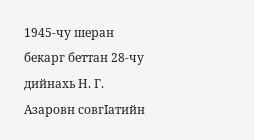1945-чу шеран бекарг беттан 28-чу дийнахь Н. Г. Азаровн совгӀатийн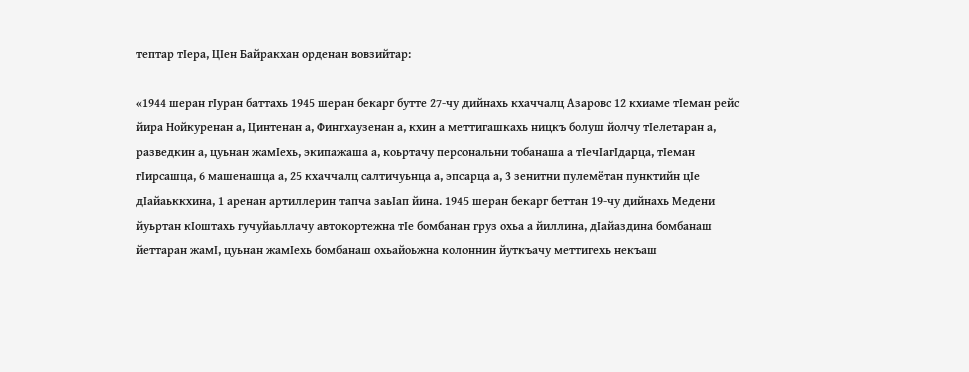тептар тӀера, ЦӀен Байракхан орденан вовзийтар:

«1944 шеран гӀуран баттахь 1945 шеран бекарг бутте 27-чу дийнахь кхаччалц Азаровс 12 кхиаме тӀеман рейс йира Нойкуренан а, Цинтенан а, Фингхаузенан а, кхин а меттигашкахь ницкъ болуш йолчу тӀелетаран а, разведкин а, цуьнан жамӀехь, экипажаша а, коьртачу персональни тобанаша а тӀечӀагӀдарца, тӀеман гӀирсашца, 6 машенашца а, 25 кхаччалц салтичуьнца а, эпсарца а, 3 зенитни пулемётан пунктийн цӀе дӀайаьккхина, 1 аренан артиллерин тапча заьӀап йина. 1945 шеран бекарг беттан 19-чу дийнахь Медени йуьртан кӀоштахь гучуйаьллачу автокортежна тӀе бомбанан груз охьа а йиллина, дӀайаздина бомбанаш йеттаран жамӀ, цуьнан жамӀехь бомбанаш охьайоьжна колоннин йуткъачу меттигехь некъаш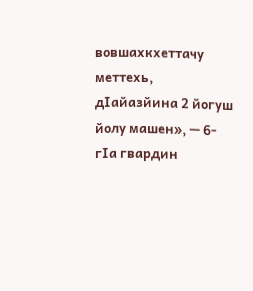вовшахкхеттачу меттехь, дӀайазйина 2 йогуш йолу машен», — 6-гӀа гвардин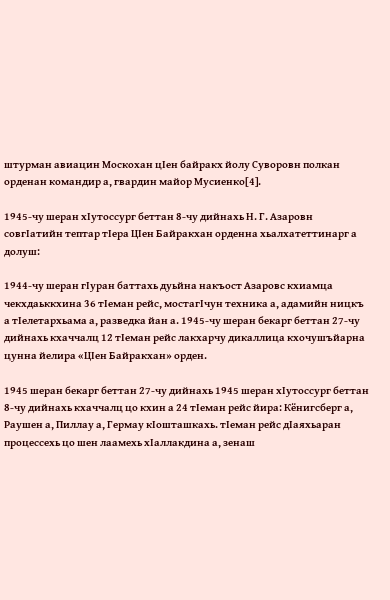штурман авиацин Москохан цӀен байракх йолу Суворовн полкан орденан командир а, гвардин майор Мусиенко[4].

1945-чу шеран хӀутоссург беттан 8-чу дийнахь Н. Г. Азаровн совгӀатийн тептар тӀера ЦӀен Байракхан орденна хьалхатеттинарг а долуш:

1944-чу шеран гӀуран баттахь дуьйна накъост Азаровс кхиамца чекхдаьккхина 36 тӀеман рейс, мостагӀчун техника а, адамийн ницкъ а тӀелетархьама а, разведка йан а. 1945-чу шеран бекарг беттан 27-чу дийнахь кхаччалц 12 тӀеман рейс лакхарчу дикаллица кхочушъйарна цунна йелира «ЦӀен Байракхан» орден.

1945 шеран бекарг беттан 27-чу дийнахь 1945 шеран хӀутоссург беттан 8-чу дийнахь кхаччалц цо кхин а 24 тӀеман рейс йира: Кёнигсберг а, Раушен а, Пиллау а, Гермау кӀошташкахь. тӀеман рейс дӀаяхьаран процессехь цо шен лаамехь хӀаллакдина а, зенаш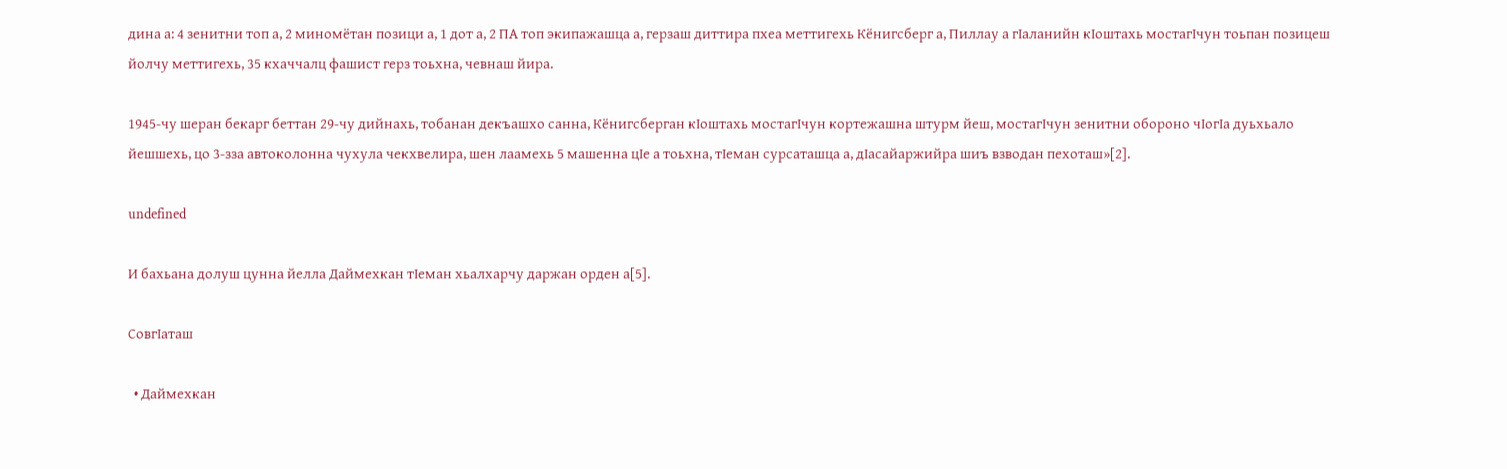дина а: 4 зенитни топ а, 2 миномётан позици а, 1 дот а, 2 ПА топ экипажашца а, герзаш диттира пхеа меттигехь Кёнигсберг а, Пиллау а гӀаланийн кӀоштахь мостагӀчун тоьпан позицеш йолчу меттигехь, 35 кхаччалц фашист герз тоьхна, чевнаш йира.

1945-чу шеран бекарг беттан 29-чу дийнахь, тобанан декъашхо санна, Кёнигсберган кӀоштахь мостагӀчун кортежашна штурм йеш, мостагӀчун зенитни обороно чӀогӀа дуьхьало йешшехь, цо 3-зза автоколонна чухула чекхвелира, шен лаамехь 5 машенна цӀе а тоьхна, тӀеман сурсаташца а, дӀасайаржийра шиъ взводан пехоташ»[2].

undefined

И бахьана долуш цунна йелла Даймехкан тӀеман хьалхарчу даржан орден а[5].

СовгӀаташ

  • Даймехкан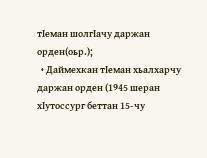тӀеман шолгӀачу даржан орден(оьр.);
  • Даймехкан тӀеман хьалхарчу даржан орден (1945 шеран хӀутоссург беттан 15-чу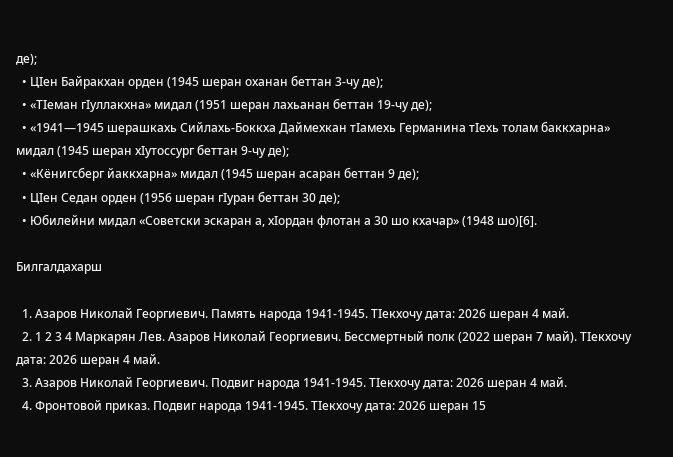де);
  • ЦӀен Байракхан орден (1945 шеран оханан беттан 3-чу де);
  • «ТӀеман гӀуллакхна» мидал (1951 шеран лахьанан беттан 19-чу де);
  • «1941—1945 шерашкахь Сийлахь-Боккха Даймехкан тӀамехь Германина тӀехь толам баккхарна» мидал (1945 шеран хӀутоссург беттан 9-чу де);
  • «Кёнигсберг йаккхарна» мидал (1945 шеран асаран беттан 9 де);
  • ЦӀен Седан орден (1956 шеран гӀуран беттан 30 де);
  • Юбилейни мидал «Советски эскаран а, хӀордан флотан а 30 шо кхачар» (1948 шо)[6].

Билгалдахарш

  1. Азаров Николай Георгиевич. Память народа 1941-1945. ТӀекхочу дата: 2026 шеран 4 май.
  2. 1 2 3 4 Маркарян Лев. Азаров Николай Георгиевич. Бессмертный полк (2022 шеран 7 май). ТӀекхочу дата: 2026 шеран 4 май.
  3. Азаров Николай Георгиевич. Подвиг народа 1941-1945. ТӀекхочу дата: 2026 шеран 4 май.
  4. Фронтовой приказ. Подвиг народа 1941-1945. ТӀекхочу дата: 2026 шеран 15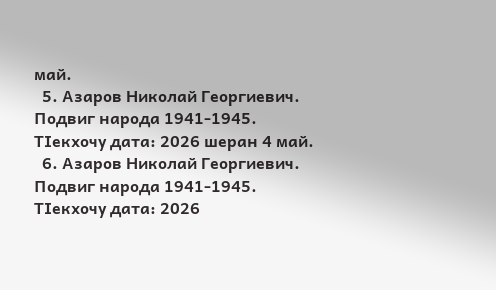май.
  5. Азаров Николай Георгиевич. Подвиг народа 1941-1945. ТӀекхочу дата: 2026 шеран 4 май.
  6. Азаров Николай Георгиевич. Подвиг народа 1941-1945. ТӀекхочу дата: 2026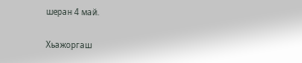шеран 4 май.

Хьажоргаш